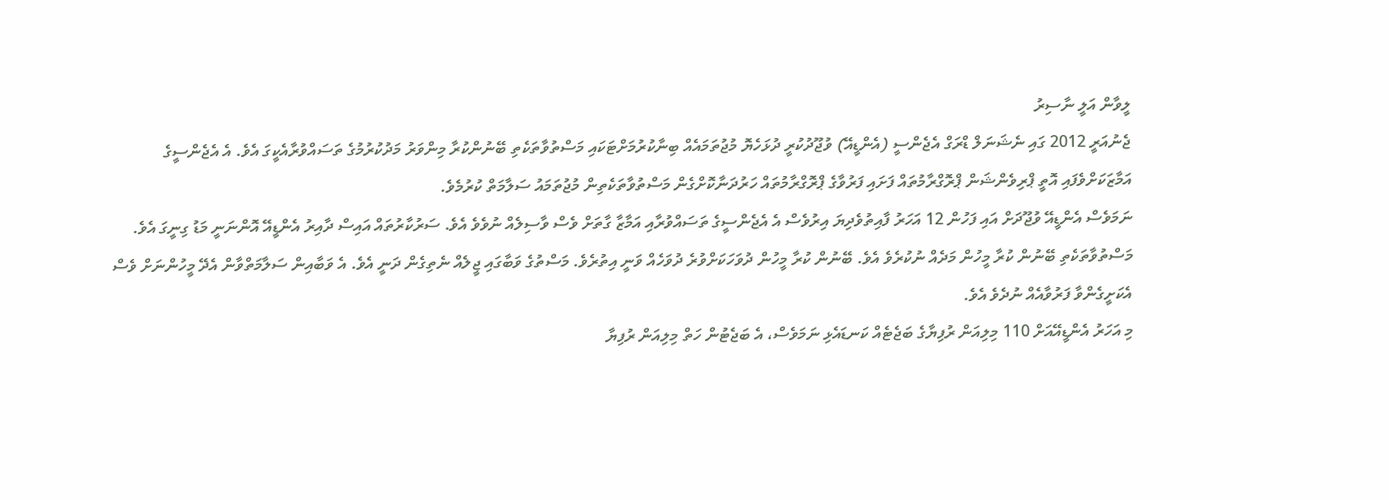ލީވާން އަލީ ނާސިރު
ޖެނުއަރީ 2012 ގައި ނެޝަނަލް ޑްރަގް އެޖެންސީ (އެންޑީއޭ) ވުޖޫދުކުރީ ދުޅަހެޔޮ މުޖުތަމައެއް ބިނާކުރުމަށްޓަކައި މަސްތުވާތަކެތި ބޭނުންކުރާ މިންވަރު މަދުކުރުމުގެ ތަސައްވުރާއެކީގަ އެވެ. އެ އެޖެންސީގެ އަމާޒަކަށްވެފައި އޮތީ ޕްރިވެންޝަން ޕްރޮގްރާމުތައް ފަށައި ފަރުވާގެ ޕްރޮގްރާމުތައް ހަރުދަނާކޮށްގެން މަސްތުވާތަކެތިން މުޖުތަމައު ސަލާމަތް ކުރުމެވެ.
ނަމަވެސް އެންޑީއޭ ވުޖޫދަށް އައި ފަހުން 12 އަހަރު ފާއިތުވެދިޔަ އިރުވެސް އެ އެޖެންސީގެ ތަސައްވުރާއި އަމާޒާ ގާތަށް ވެސް ވާސިލެއް ނުވެވެ އެވެ. ސަރުކާރުތައް އައިސް ދާއިރު އެންޑީއޭ އޮންނަނީ މަޑު ގިނީގަ އެވެ. މަސްތުވާތަކެތި ބޭނުން ކުރާ މީހުން މަދެއް ނުކުރެވެ އެވެ. ބޭނުން ކުރާ މީހުން ދުވަހަކަށްވުރެ ދުވަހެއް ވަނީ އިތުރެވެ. މަސްތުގެ ވަބާގައި ޖީލެއް ނެތިގެން ދަނީ އެވެ. އެ ވަބާއިން ސަލާމަތްވާން އެދޭ މީހުންނަށް ވެސް އެކަށީގެންވާ ފަރުވާއެއް ނުދެވެ އެވެ.
މި އަހަރު އެންޑީއޭއަށް 110 މިލިއަން ރުފިޔާގެ ބަޖެޓެއް ކަނޑައެޅި ނަމަވެސް، އެ ބަޖެޓުން ހަތް މިލިއަން ރުފިޔާ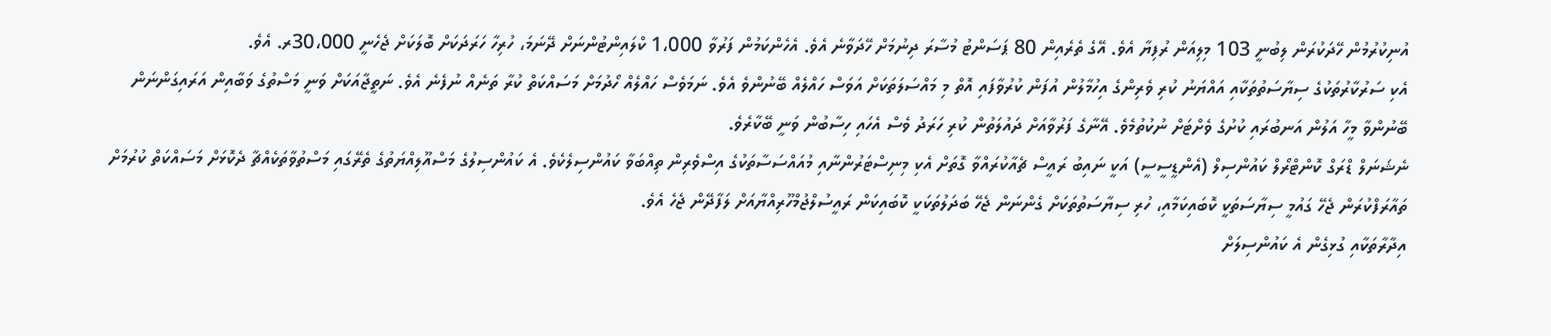އުނިކުރުމުން ހޭދަކުރަން ލިބުނީ 103 މިލިއަން ރުފިޔާ އެވެ. އޭގެ ތެރެއިން 80 ޕަސަންޓު މުސާރަ ދިނުމަށް ހޭދަވާނެ އެވެ. އެހެންކަމުން ފަރުވާ 1،000 ކްލައިންޓުންނަށް ދޭނަމަ، ހުރިހާ ހަރަދަކަށް ބޮލަކަށް ޖެހެނީ 30،000ރ. އެވެ.
އެކި ސަރުކާރުތަކުގެ ސިޔާސަތުތަކާއި އައްޔަނު ކުރި ވެރިންގެ އިހުމާލުން އުފަން ކުރުވާފައި އޮތް މި މައްސަލަތަކަށް އަވަސް ހައްލެއް ބޭނުންވެ އެވެ. ނަމަވެސް ހައްލެއް ހޯދުމަށް މަސައްކަތް ކުރާ ތަނެއް ނުފެނެ އެވެ. ނަތީޖާއަކަށް ވަނީ މަސްތުގެ ވަބާއިން އަރައިގަންނަން ބޭނުންވާ މީހާ އަލުން އަނބުރައި ކުށުގެ ވެށްޓަށް ނުކުތުމެވެ. އޭނާގެ ފަރުވާއަށް ދައުލަތުން ކުރި ހަރަދު ވެސް އެހައި ހިސާބުން ވަނީ ބޭކާރެވެ.
ނެޝަނަލް ޑްރަގް ކޮންޓްރޯލް ކައުންސިލް (އެންޑީސީސީ) އަކީ ނައިބު ރައީސް ޗެއާކުރައްވާ ގޮތަށް އެކި މިނިސްޓަރުންނާއި މުއައްސަސާތަކުގެ އިސްވެރިން ތިއްބަވާ ކައުންސިލެކެވެ. އެ ކައުންސިލުގެ މަސްއޫލިއްޔަތުގެ ތެރޭގައި މަސްތުވާތަކެއްޗާ ދެކޮޅަށް މަސައްކަތް ކުރުމަށް ތައާރަފްކުރަން ޖެހޭ ގައުމީ ސިޔާސަތަކީ ކޮބައިކަމާއި، ހުރި ސިޔާސަތުތަކަށް ގެންނަން ޖެހޭ ބަދަލުތަކަކީ ކޮބައިކަން ރައީސުލްޖުމްހޫރިއްޔާއަށް ލަފާދޭން ޖެހެ އެވެ.
އިދާރާތަކާއި ގުޅިގެން އެ ކައުންސިލަށް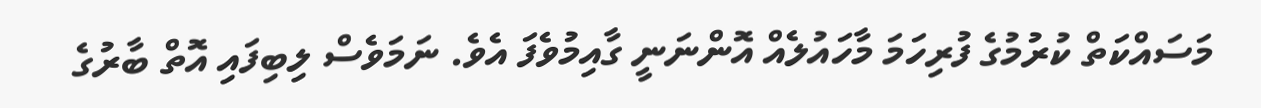މަސައްކަތް ކުރުމުގެ ފުރިހަމަ މާހައުލެއް އޮންނަނީ ގާއިމުވެފަ އެވެ. ނަމަވެސް ލިބިފައި އޮތް ބާރުގެ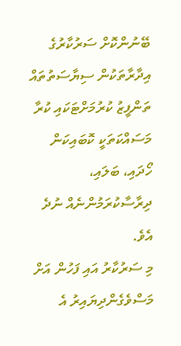ބޭނުންކޮށް ސަރުކާރުގެ އިދާރާތަކުން ސިޔާސަތުތައް ތަންފީޒު ކުރުމަށްޓަކައި ކުރާ މަސައްކަތަކީ ކޮބައިކަން ހޯދައި، ބަލައި، ދިރާސާކުރަމުންނެއް ނުދެ އެވެ.
މި ސަރުކާރު އައި ފަހުން އަށް މަސްވެގެންދިޔައިރު އެ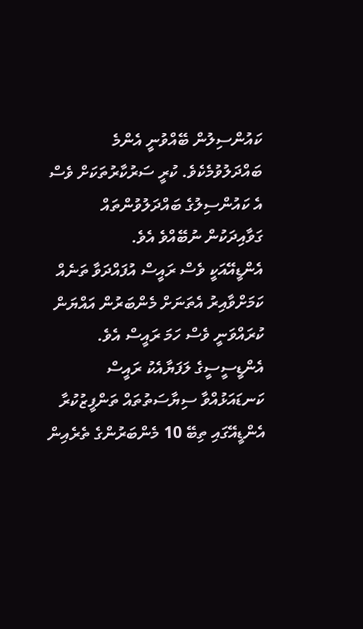ކައުންސިލުން ބޭއްވުނީ އެންމެ ބައްދަލުވުމެކެވެ. ކުރީ ސަރުކާރުތަކަށް ވެސް އެ ކައުންސިލުގެ ބައްދަލުވުންތައް ގަވާއިދަކުން ނުބޭއްވެ އެވެ.
އެންޑީއޭއަކީ ވެސް ރައީސް އުފައްދަވާ ތަނެއް ކަމަށްވާއިރު އެތަނަށް މެންބަރުން އައްޔަން ކުރައްވަނީ ވެސް ހަމަ ރައީސް އެވެ. އެންޑީސީސީގެ ލަފަޔާއެކު ރައީސް ކަނޑައަޅުއްވާ ސިޔާސަތުތައް ތަންފީޒުކުރާ އެންޑީއޭގައި ތިބޭ 10 މެންބަރުންގެ ތެރެއިން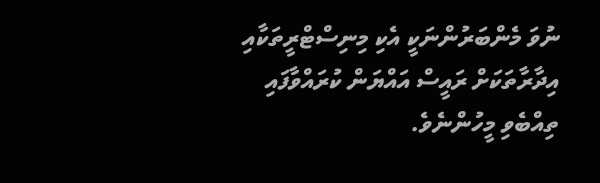ނުވަ މެންބަރުންނަކީ އެކި މިނިސްޓްރީތަކާއި އިދާރާތަކަށް ރައީސް އައްޔަން ކުރައްވާފައި ތިއްބެވި މީހުންނެވެ.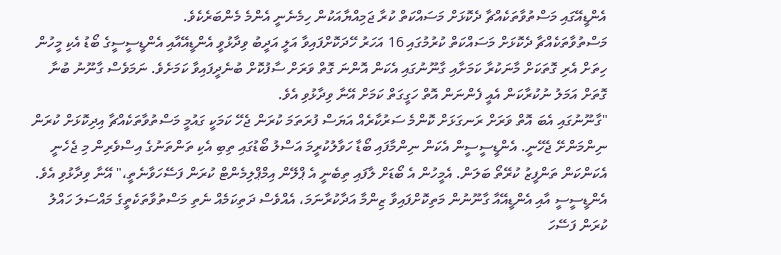އެންޑީއޭގައި މަސްތުވާތަކެއްޗާ ދެކޮޅަށް މަސައްކަތް ކުރާ ޖަމިއްޔާއަކުން ހިމެނެނީ އެންމެ މެންބަރެކެވެ.
މަސްތުވާތަކެއްޗާ ދެކޮޅަށް މަސައްކަތް ކުރުމުގައި 16 އަހަރު ހޭދަކޮށްފައިވާ އަލީ އަދީބު ވިދާޅުވީ އެންޑީއޭއާއި އެންޑީސީސީގެ ބޯޑު އެކި މީހުން ހިތަށް އެރި ގޮތަކަށް މާނަކުރާ ކަމަށާއި ގާނޫނުގައި އެކަން އޮންނަ ގޮތް ވަރަށް ސާފުކޮށް ބުނެދީފައިވާ ކަމަށެވެ. ނަމަވެސް ގާނޫނު ބުނާ ގޮތަށް އަމަލު ނުކުރާކަން އެއީ ފެންނަން އޮތް ހަގީގަތް ކަމަށް އޭނާ ވިދާޅުވި އެވެ.
"ގާނޫނުގައި އެބަ އޮތް ވަރަށް ރަނގަޅަށް ކޮންމެ ސަރުކާރެއް އަޔަސް ފުރަތަމަ ކުރަން ޖެހޭ ކަމަކީ ގައުމީ މަސްތުވާތަކެއްޗާ އިދިކޮޅަށް ކުރަން ނިންމަންށޭ ޖެހޭނީ. އެންޑީސީސީން އެކަން ނިންމާފައި ބޯޑާ ހަވާލުކުރީމަ އަސްލު ބޯޑުގައި ތިބި އެކި ތަންތަނުގެ އިސްވެރިން މި ޖެހެނީ އެކަންކަން ތަންފީޒު ކުރޭތޯ ބަލަން. އެމީހުން އެ ބޯޑަށް ލާފައި ތިބެނީ އެ ޕްލޭން އިމްޕްލިމެންޓް ކުރަން ފަސޭހަވާނެތީ،" އޭނާ ވިދާޅުވި އެވެ.
އެންޑީސީސީ އާއި އެންޑީއޭއާ ގާނޫނުން މަތިކޮށްފައިވާ ޒިންމާ އަދާކުރާނަމަ، އެއްވެސް ދަތިކަމެއް ނެތި މަސްތުވާތަކެތީގެ މައްސަލަ ހައްލު ކުރަން ފަސޭހަ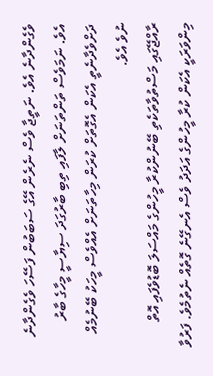ވެގެންދާނެ އެވެ. ނަތީޖާ ވެސް ނެރެން އޭގެ ސަބަބުން ފަސޭހަ ވެގެންދާނެ އެވެ. ނަމަވެސް ތަންތަނަށް ލާފައި ތިބި ބާރުގަދަ ސިޔާސީ މީހާގެ ބާރު ދަށްވެދާނެތީ އެކަން އެގޮތަށް ކުރަން މިހާތަނަށް އެއްވެސް މީހަކު ބޭނުމެއް ނުވެ އެވެ.
ރާއްޖޭގައި މަސްތުވާތަކެތި ބޭނުންކުރާ މީހުންގެ މައްސަލަ ބޮޑުވެފައި އޮތް މިންވަރަކީ އެކަން ކުރާ މީހުންގެ އަދަދު ވެސް އެނގޭނެ ގޮތެއް ނެތުމެވެ. ފަރުވާ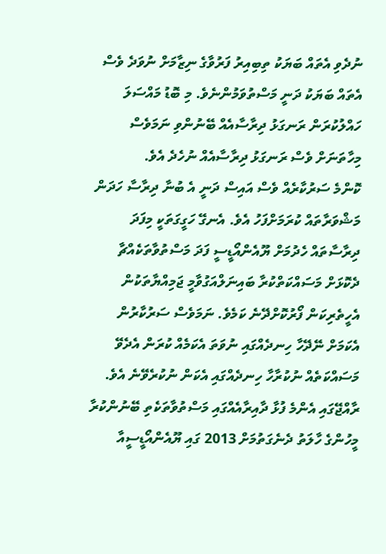ނުދެވި އެތައް ބަޔަކު ތިބިއިރު ފަރުވާގެ ނިޒާމަށް ނުވަދެ ވެސް އެތައް ބަޔަކު ދަނީ މަސްތުވަމުންނެވެ. މި ބޮޑު މައްސަލަ ހައްލުކުރަން ރަނގަޅު ދިރާސާއެއް ބޭނުންވި ނަމަވެސް މިހާތަނަށް ވެސް ރަނގަޅު ދިރާސާއެއް ނުހެދެ އެވެ.
ކޮންމެ ސަރުކާރެއް ވެސް އައިސް ދަނީ އެ ބުނާ ދިރާސާ ހަދަން މަޝްވަރާތައް ކުރަމަށްފަހު އެވެ. އެނގޭ ހަގީގަތަކީ މިފަދަ ދިރާސާތައް ހެދުމަށް ޔޫއެންއޯޑީސީ ފަދަ މަސްތުވާތަކެއްޗާ ދެކޮޅަށް މަސައްކަތްކުރާ ބައިނަލްއަގުވާމީ ޖަމިއްޔާތަކުން އެހީތެރިކަން ފޯރުކޮށްދޭނެ ކަމެވެ. ނަމަވެސް ސަރުކާރުން އެކަމަށް ނޭދޭހާ ހިނދެއްގައި ނުވަތަ އެކަމެއް ކުރަން އެދެވޭ މަސައްކަތެއް ނުކުރާހާ ހިނދެއްގައި އެކަން ނުކުރެވޭނެ އެވެ.
ރާއްޖޭގައި އެންމެ ފުޅާ ދާއިރާއެއްގައި މަސްތުވާތަކެތި ބޭނުންކުރާ މީހުންގެ ހާލަތު ދެނެގަތުމަށް 2013 ގައި ޔޫއެންއޯޑީސީއާ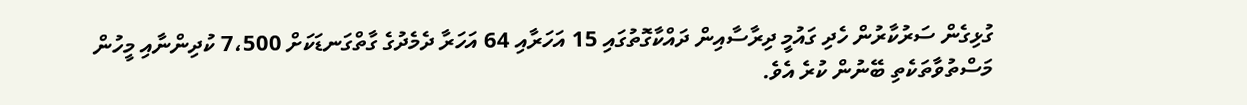ގުޅިގެން ސަރުކާރުން ހެދި ގައުމީ ދިރާސާއިން ދައްކާގޮތުގައި 15 އަހަރާއި 64 އަހަރާ ދެމެދުގެ ގާތްގަނޑަކަށް 7،500 ކުދިންނާއި މީހުން މަސްތުވާތަކެތި ބޭނުން ކުރެ އެވެ.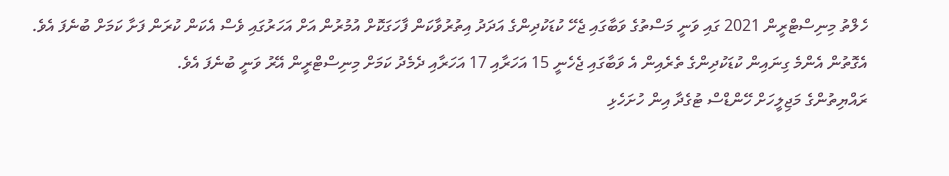ހެލްތު މިނިސްޓްރީން 2021 ގައި ވަނީ މަސްތުގެ ވަބާގައި ޖެހޭ ކުޑަކުދިންގެ އަދަދު އިތުރުވާކަން ފާހަގަކޮށް އުމުރުން އަށް އަހަރުގައި ވެސް އެކަން ކުރަން ފަށާ ކަމަށް ބުނެފަ އެވެ. އެގޮތުން އެންމެ ގިނައިން ކުޑަކުދިންގެ ތެރެއިން އެ ވަބާގައި ޖެހެނީ 15 އަހަރާއި 17 އަހަރާއި ދެމެދު ކަމަށް މިނިސްޓްރީން އޭރު ވަނީ ބުނެފަ އެވެ.
ރައްޔިތުންގެ މަޖިލީހަށް ހޭންޑްސް ޓުގެދާ އިން ހުށަހެޅި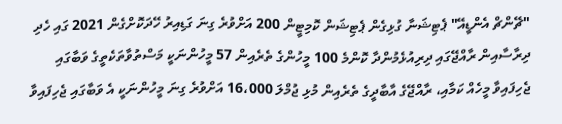"ޗޭންޗް އެންޑީއޭ" ޕެޓިޝަނާ ގުޅިގެން ޕެޓިޝަން ކޮމިޓީން 200 އަށްވުރެ ގިނަ ގަޑިއިރު ހޭދަކޮށްގެން 2021 ގައި ހެދި ދިރާސާއިން ރާއްޖޭގައި ދިރިއުޅެމުންދާ ކޮންމެ 100 މީހުންގެ ތެރެއިން 57 މީހުންނަކީ މަސްތުވާތަކެތީގެ ވަބާގައި ޖެހިފައިވާ މީހެއް ކަމާއި، ރާއްޖޭގެ އާބާދީގެ ތެރެއިން މުޅި ޖުމްލަ 16،000 އަށްވުރެ ގިނަ މީހުންނަކީ އެ ވަބާގައި ޖެހިފައިވާ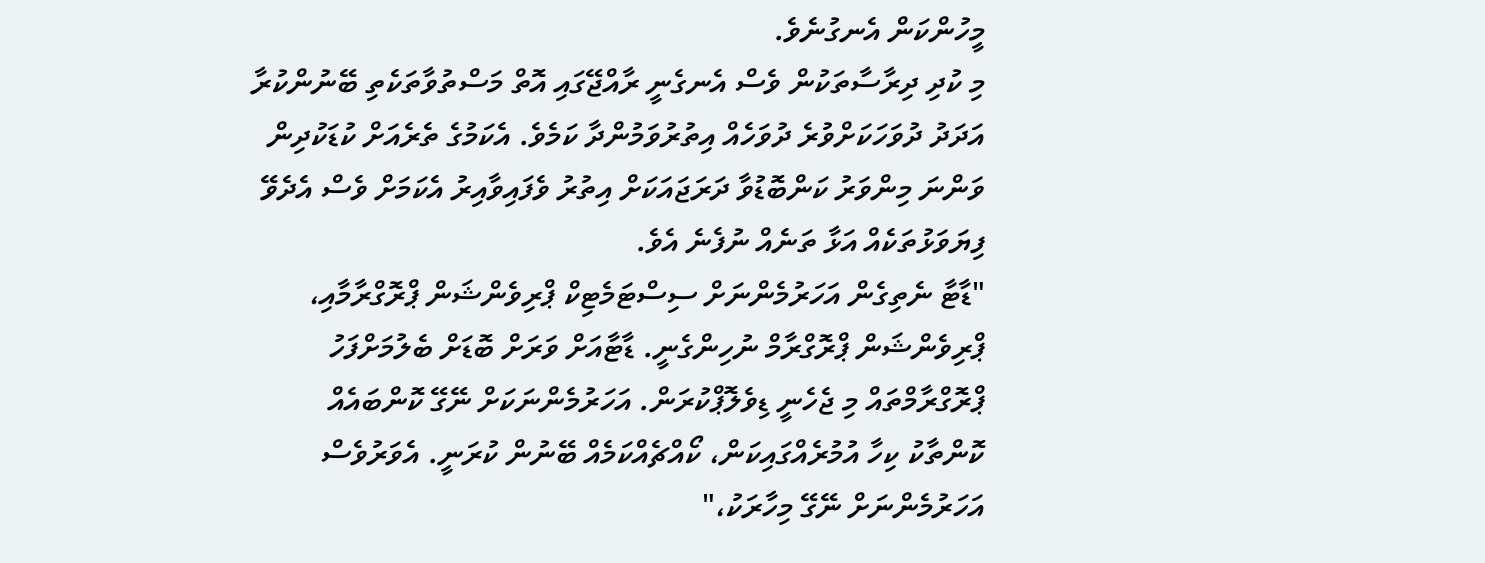މީހުންކަން އެނގުނެވެ.
މި ކުދި ދިރާސާތަކުން ވެސް އެނގެނީ ރާއްޖޭގައި އޮތް މަސްތުވާތަކެތި ބޭނުންކުރާ އަދަދު ދުވަހަކަށްވުރެ ދުވަހެއް އިތުރުވަމުންދާ ކަމެވެ. އެކަމުގެ ތެރެއަށް ކުޑަކުދިން ވަންނަ މިންވަރު ކަންބޮޑުވާ ދަރަޖައަކަށް އިތުރު ވެފައިވާއިރު އެކަމަށް ވެސް އެދެވޭ ފިޔަވަޅުތަކެއް އަޅާ ތަނެއް ނުފެނެ އެވެ.
"ޑާޓާ ނެތިގެން އަހަރުމެންނަށް ސިސްޓަމެޓިކް ޕްރިވެންޝަން ޕްރޮގްރާމާއި، ޕްރިވެންޝަން ޕްރޮގްރާމް ނުހިންގެނީ. ޑާޓާއަށް ވަރަށް ބޮޑަށް ބެލުމަށްފަހު ޕްރޮގްރާމްތައް މި ޖެހެނީ ޑިވެލޮޕްކުރަން. އަހަރުމެންނަކަށް ނޭގޭ ކޮންބައެއް ކޮންތާކު ކިހާ އުމުރެއްގައިކަން، ކޯއްޗެއްކަމެއް ބޭނުން ކުރަނީ. އެވަރުވެސް އަހަރުމެންނަށް ނޭގޭ މިހާރަކު،"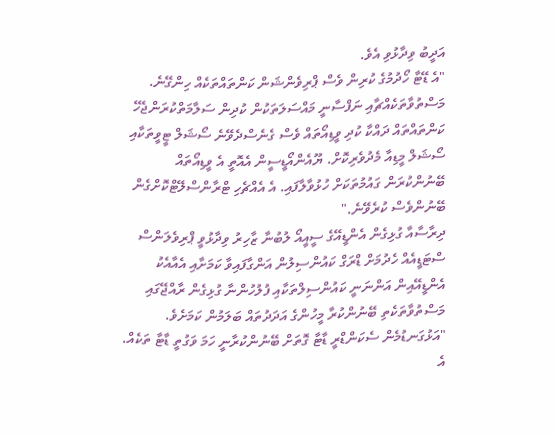އަދީބު ވިދާޅުވި އެވެ.
"އެ ޑޭޓާ ހޯދުމުގެ ކުރިން ވެސް ޕްރިވެންޝަން ކަންތައްތަކެއް ހިންގޭނެ. މަސްތުވާތަކެއްޗާއި ނަފްސާނީ މައްސަލަތަކުން ކުދިން ސަލާމަތްކުރަންޖެހޭ ކަންތައްތައް ދައްކާ ކުދި ވީޑިއޯތައް ވެސް ގެނެސްދެވޭނެ ސޯޝަލް ޓީވީތަކާއި ސޯޝަލް މީޑިއާ މެދުވެރިކޮށް. ޔޫއެންއޯޑީސީން އެއޮތީ އެ ވީޑިއޯތައް ބޭނުންކުރަން ގައުމުތަކަށް ހުޅުވާލާފައި. އެ އެއްޗެހި ޓްރާންސްލޭޓްކޮށްގެން ބޭނުންވެސް ކުރެވޭނެ."
ދިރާސާއާ ގުޅިގެން އެންޑީއޭގެ ސީއީއޯ ލުބުނާ ޒާހިރު ވިދާޅުވީ ޕްރިވެލަންސް ސްޓަޑީއެއް ހެދުމަށް ޑްރަގް ކައުންސިލުން އަންގާފައިވާ ކަމަށާއި އެއާއެކު އެންޑީއޭއިން އަންނަނީ ކައުންސިލްތަކާއި ފުލުހުންނާ ގުޅިގެން ރާއްޖޭގައި މަސްތުވާތަކެތި ބޭނުންކުރާ މީހުންގެ އަދަދުތައް ބަލަމުން ކަމަށެވެ.
"އަޅުގަނޑުމެން ސެކަންޑްރީ ޑާޓާ ގޮތަށް ބޭނުންކުރާނީ ހަމަ ވަގުތީ ޑާޓާ ތަކެއް. އެ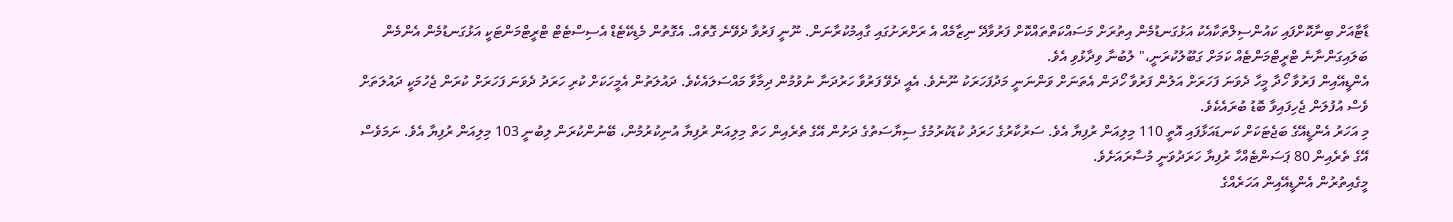ޑާޓާއަށް ބިނާކޮށްފައި ކައުންސިލްތަކާއެކު އަޅުގަނޑުމެން އިތުރަށް މަސައްކަތްތައްކޮށް ފަރުވާދޭ ނިޒާމެއް އެ ރަށްރަށުގައި ގާއިމުކުރާނަން. ނޫނީ ފަރުވާ ދެވޭނެ ގޮތެއް. އެގޮތުން މެޑިކޭޓެޑް އެސިސްޓެޓް ޓްރީޓްމަންޓަކީ އަޅުގަނޑުމެން އެންމެން ބަލައިގަންނާނެ ޓްރީޓްމަންޓެއް ކަމަށް ގަބޫލުކުރަނީ،" ލުބުނާ ވިދާޅުވި އެވެ.
އެންޑީއޭއިން ފަރުވާ ހޯދާ މީހާ ދެވަނަ ފަހަރަށް އަލުން ފަރުވާ ހޯދަން އެތަނަށް ވަންނަނީ މަދުފަހަރަކު ނޫނެވެ. އެއީ ދެވޭ ފަރުވާ ހަރުދަނާ ނުވުމުން ދިމާވާ މައްސަލައެކެވެ. ދައުލަތުން އެމީހަކަށް ކުރި ހަރަދު ދެވަނަ ފަހަރަށް ކުރަން ޖެހުމަކީ ދައުލަތަށް ވެސް އުފުލަން ޖެހިފައިވާ ބޮޑު ބުރައެކެވެ.
މި އަހަރު އެންޑީއޭގެ ބަޖެޓަކަށް ކަނޑައަޅާފައި އޮތީ 110 މިލިއަން ރުފިޔާ އެވެ. ސަރުކާރުގެ ހަރަދު ކުޑަކުރުމުގެ ސިޔާސަތުގެ ދަށުން އޭގެ ތެރެއިން ހަތް މިލިއަން ރުފިޔާ އުނިކުރުމުން، ބޭނުންކުރަން ލިބުނީ 103 މިލިއަން ރުފިޔާ އެވެ. ނަމަވެސް އޭގެ ތެރެއިން 80 ޕަސަންޓެއްހާ ރުފިޔާ ހަރަދުވަނީ މުސާރައަށެވެ.
މީގެއިތުރުން އެންޑީއޭއިން އަހަރެއްގެ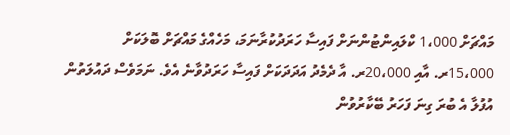މައްޗަށް 1،000 ކްލައިންޓުންނަށް ފައިސާ ހަރަދުކުރާނަމަ، މަހެއްގެ މައްޗަށް ބޮލަކަށް 15،000ރ. އާއި 20،000ރ. އާ ދެމެދު އަދަދަކަށް ފައިސާ ހަރަދުވާނެ އެވެ. ނަމަވެސް ދައުލަތުން އުފުލާ އެ ބުރަ ގިނަ ފަހަރު ބޭކާރުވުން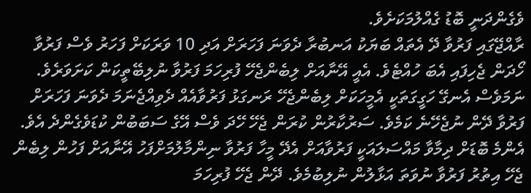ވެގެންދަނީ ބޮޑު ގެއްލުމަކަށެވެ.
ރާއްޖޭގައި ފަރުވާ ދޭ އެތައް ބަޔަކު އަނބުރާ ދެވަނަ ފަހަރަށް އަދި 10 ވަރަކަށް ފަހަރު ވެސް ފަރުވާ ހޯދަން ޖެހިފައި އެބަ ހުއްޓެވެ. އެއީ އޭނާއަށް ލިބެންޖެހޭ ފުރިހަމަ ފަރުވާ ނުލިބޭތީކަން ކަށަވަރެވެ. ނަމަވެސް އެނގޭ ހަގީގަތަކީ އެމީހަކަށް ލިބެންޖެހޭ ރަނގަޅު ފަރުވާއެއް ދެވިއްޖެނަމަ ދެވަނަ ފަހަރަށް ފަރުވާ ދޭން ނުޖެހޭނެ ކަމެވެ. ސަރުކާރުން ކުރަން ޖެހޭ ހޭދަ ވެސް އޭގެ ސަބަބުން ކުޑަވެގެންދެ އެވެ.
އެންމެ ބޮޑަށް ދިމާވާ މައްސަލައަކީ ފަރުވާއަށް އެދޭ މީހާ ފަރުވާ ނިންމާލުމަށްފަހު އޭނާއަށް ފަހުން ލިބެން ޖެހޭ އިތުރު ފަރުވާ ނުވަތަ އަޅާލުން ނުލިބުމެވެ. ދޭން ޖެހޭ ފުރިހަމަ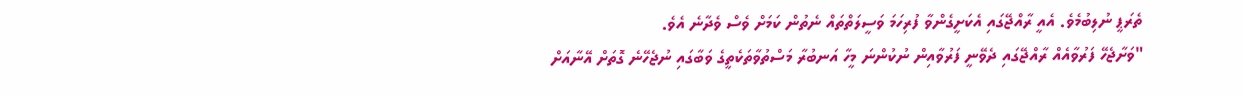ތެރަޕީ ނުލިބުމެވެ. އެއީ ރާއްޖޭގައި އެކަށީގެންވާ ފުރިހަމަ ވަސީލަތްތައް ނެތުން ކަމަށް ވެސް ވެދާނެ އެވެ.
"ވަށާޖެހޭ ފަރުވާއެއް ރާއްޖޭގައި ދެވޭނީ ފަރުވާއިން ނުކުންނަ މީހާ އަނބުރާ މަސްތުވާތަކެތީގެ ވަބާގައި ނުޖެހޭނެ ގޮތަށް އޭނާއަށް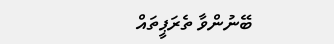ބޭނުންވާ ތެރަޕީތައް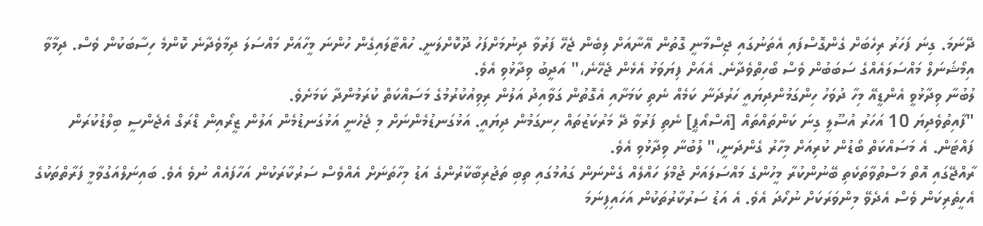ދޭނަމަ. ގިނަ ފަހަރު ރިހެބަށް ގެންގޮސްފައި އެތަނުގައި ޖިސްމާނީ ގޮތުން އޭނާއަށް ލިބެން ޖެހޭ ފަރުވާ ދިނުމަށްފަހު ދޫކޮށްލަނީ. ހުއްޓާލައިގެން ހުންނަ މީހާއަށް މައްސަލަ ދިމާވެދާނެ ކޮންމެ ހިސާބަކުން ވެސް. ދިމާވާ އިމޯޝަނަލް މައްސަލައެއްގެ ސަބަބުން ވެސް ބޯހިތްވެދާނެ. އެއަށް ފިޔަވަޅު އެޅެން ޖެހޭނެ،" އަދީބު ވިދާޅުވި އެވެ.
ލުބުނާ ވިދާޅުވީ އެންޑީއޭ މިހާ ދުވަހު ހިންގަމުންދިޔައީ ހަރުދަނާ ކަމެއް ނެތި ކަމަށާއި އެގޮތުން ގަވާއިދު އަލުން ރިވިއުކުރުމުގެ މަސައްކަތް ކުރަމުންދާ ކަމަށެވެ.
"ފާއިތުވެދިޔަ 10 އަހަރު އުސޫލީ ގިނަ ކަންތައްތައް [އެސްއޯޕީ] ނެތި ފަރުވާ ދޭ މަރުކަޒުތައް ހިނގަމުން ދިޔައީ. އަޅުގަނޑުމެންނަށް މި ޖެހުނީ އަޅުގަނޑުމެން އަލުން ޒީރޯއިން ޑްރަގް އެޖެންސީ ބިލްޑުކުރަން ފައްޓަން. އެ މަސައްކަތް ބޯޑުން ކުރިއަށް މިހާރު ގެންދަނީ،" ލުބުނާ ވިދާޅުވި އެވެ.
ރާއްޖޭގައި އޮތް މަސްތުވާތަކެތި ބޭނުންކުރާ މީހުންގެ މައްސަލައަށް ޖުމްލަ ހައްލެއް ގެންނަން ގައުމުގައި ތިބި ތަޖުރިބާކާރުންގެ އަޑު މިހާތަނަށް އެއްވެސް ސަރުކާރަކުން އަހާފައެއް ނުވެ އެވެ. ބައިނަލްއަގުވާމީ ފަރާތްތަކުގެ އެހީތެރިކަން ވެސް އެދެވޭ މިންވަރަކަށް ނުހޯދަ އެވެ. އެ އަޑު ސަރުކާރުތަކުން އަހައިފިނަމަ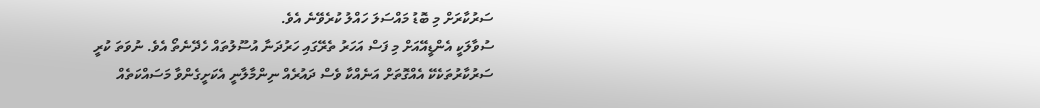ސަރުކާރަށް މި ބޮޑު މައްސަލަ ހައްލު ކުރެވޭނެ އެވެ.
ސުވާލަކީ އެންޑީއޭއަށް މި ފަސް އަހަރު ތެރޭގައި ހަރުދަނާ އުސޫލުތައް ހެދޭނެތޯ އެވެ. ނުވަތަ ކުރީ ސަރުކާރުތަކެކޭ އެއްގޮތަށް އަނެއްކާ ވެސް ދައުރެއް ނިންމާލާނީ އެކަށީގެންވާ މަސައްކަތެއް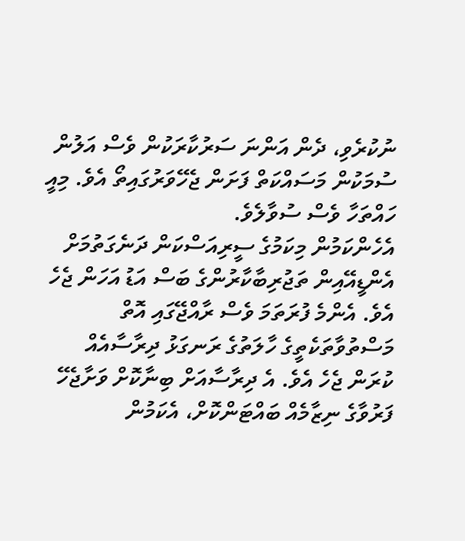ނުކުރެވި، ދެން އަންނަ ސަރުކާރަކުން ވެސް އަލުން ސުމަކުން މަސައްކަތް ފަށަން ޖެހޭވަރުގައިތޯ އެވެ. މިއީ ހައްތަހާ ވެސް ސުވާލެވެ.
އެހެންކަމުން މިކަމުގެ ސީރިއަސްކަން ދަނެގަތުމަށް އެންޑީއޭއިން ތަޖުރިބާކާރުންގެ ބަސް އަޑު އަހަން ޖެހެ އެވެ. އެންމެ ފުރަތަމަ ވެސް ރާއްޖޭގައި އޮތް މަސްތުވާތަކެތީގެ ހާލަތުގެ ރަނގަޅު ދިރާސާއެއް ކުރަން ޖެހެ އެވެ. އެ ދިރާސާއަށް ބިނާކޮށް ވަށާޖެހޭ ފަރުވާގެ ނިޒާމެއް ބައްޓަންކޮށް، އެކަމުން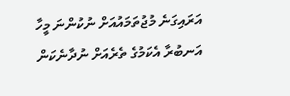އަރައިގަނެ މުޖުތަމައުއަށް ނުކުންނަ މީހާ އަނބުރާ އެކަމުގެ ތެރެއަށް ނުދާނެކަން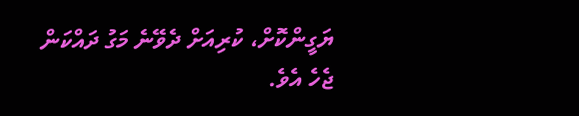ޔަގީންކޮށް، ކުރިއަށް ދެވޭނެ މަގު ދައްކަން ޖެހެ އެވެ.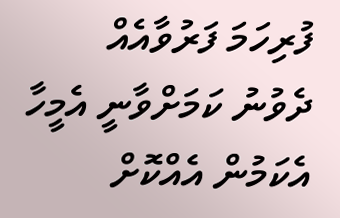ފުރިހަމަ ފަރުވާއެއް ދެވުނު ކަމަށްވާނީ އެމީހާ އެކަމުން އެއްކޮށް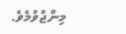މިންޖުވުމެވެ.